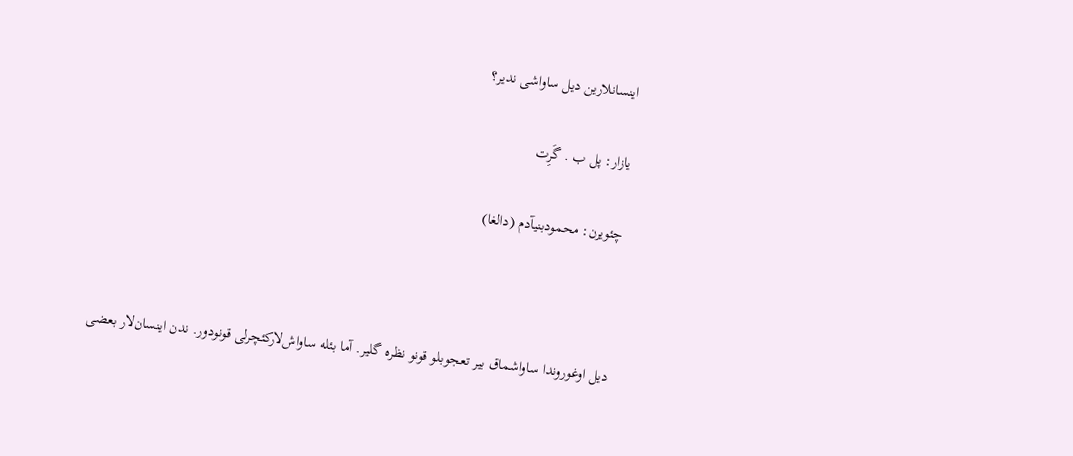اینسانلارین دیل ساواشی ندیر؟

یازار: پل ب . گَرِت

چئویرن: محمودبنیآدم (دالغا)



دیل اوغوروندا ساواشماق بیر تعجوبلو قونو نظره گلیر. آما بئله ساواش‌لارکئچرلی قونودور. ندن اینسان‌لار بعضی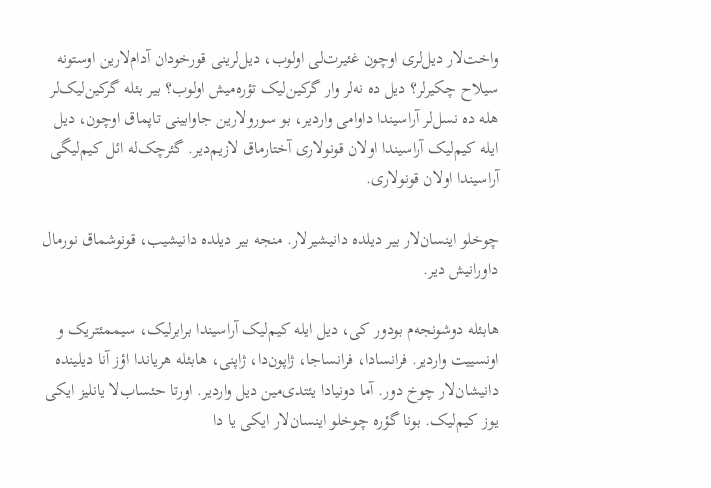واخت‌لار دیل‌لری اوچون غئیرت‌لی اولوب، دیل‌لرینی قورخودان آدام‌لارین اوستونه سیلاح چکیرلر؟ دیل ده نه‌لر وار گرکین‌لیک تؤره‌میش اولوب؟ بیر بئله گرکین‌لیک‌لر هله ده نسل‌لر آراسیندا داوامی واردیر، بو سورولارین جاوابینی تاپماق اوچون، دیل ایله کیم‌لیک آراسیندا اولان قونولاری آختارماق لازیم‌دیر. گئرچک‌له ائل کیم‌لیگی آراسیندا اولان قونولاری.

چوخلو اینسان‌لار بیر دیلده دانیشیرلار. منجه بیر دیلده دانیشیب، قونوشماق نورمال داورانیش دیر.

هابئله دوشونجه‌م بودور کی، دیل ایله کیم‌لیک آراسیندا برابرلیک، سیممئتریک و اونسییت واردیر. فرانسادا، فرانساجا، ژاپون‌دا، ژاپنی، هابئله هریاندا اؤز آنا دیلینده دانیشان‌لار چوخ دور. آما دونیادا یئتدی‌مین دیل واردیر. اورتا حئساب‌لا یانلیز ایکی یوز کیم‌لیک. بونا گؤره چوخلو اینسان‌لار ایکی یا دا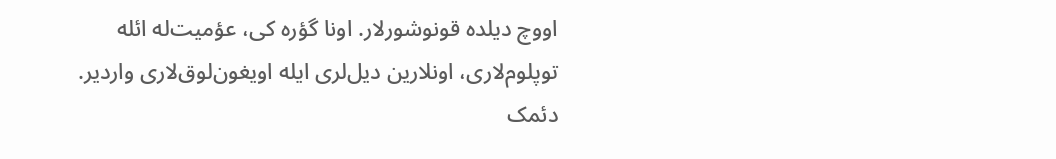اووچ دیلده قونوشورلار. اونا گؤره کی، عؤمیت‌له ائله توپلوم‌لاری، اونلارین دیل‌لری ایله اویغون‌لوق‌لاری واردیر. دئمک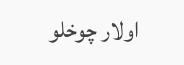اولار چوخلو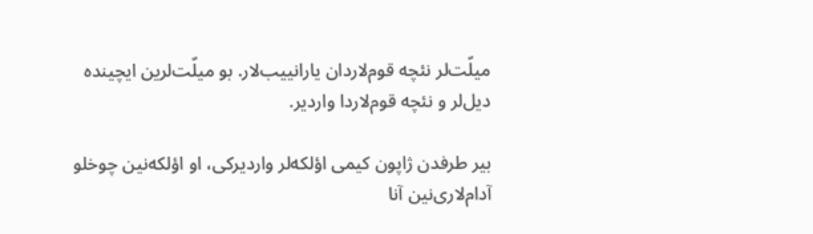میلّت‌لر نئچه قوم‌لاردان یارانییب‌لار. بو میلّت‌لرین ایچینده دیل‌لر و نئچه قوم‌لاردا واردیر.

بیر طرفدن ژاپون کیمی اؤلکه‌لر واردیرکی، او اؤلکه‌نین چوخلو آدام‌لاری‌نین آنا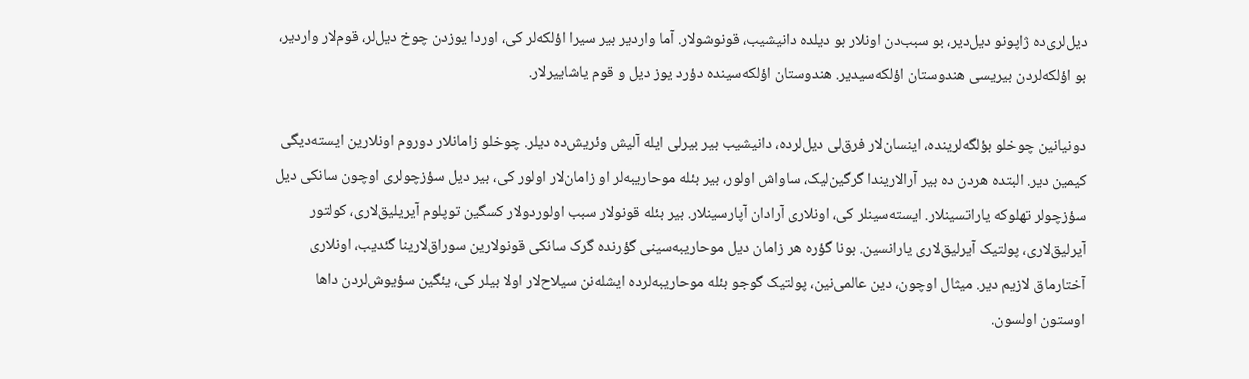دیل‌لری‌ده ژاپونو دیل‌دیر، بو سبب‌دن اونلار بو دیلده دانیشیب، قونوشولار. آما واردیر بیر سیرا اؤلکه‌لر کی، اوردا یوزدن چوخ دیل‌لر، قوم‌لار واردیر، بو اؤلکه‌لردن بیریسی هندوستان اؤلکه‌سیدیر. هندوستان اؤلکه‌سینده دؤرد یوز دیل و قوم یاشاییرلار.

دونیانین چوخلو بؤلگه‌لرینده، اینسان‌لار فرق‌لی دیل‌لرده، دانیشیب بیر بیرلی ایله آلیش وئریش‌ده دیلر. چوخلو زامانلار دوروم اونلارین ایسته‌دیگی کیمین دیر. البتده هردن ده بیر آرالاریندا گرگین‌لیک، ساواش اولور، بیر بئله موحاریبه‌لر او زامان‌لار اولور کی، بیر دیل سؤزچولری اوچون سانکی دیل سؤزچولر تهلوکه یاراتسینلار. ایسته‌سینلر کی، اونلاری آرادان آپارسینلار. بیر بئله قونولار سبب اولوردولار کسگین توپلوم آیریلیق‌لاری، کولتور آیرلیق‌لاری، پولتیک آیرلیق‌لاری یارانسین. بونا گؤره هر زامان دیل موحاریبه‌سینی گؤرنده گرک سانکی قونولارین سوراق‌لارینا گئدیب، اونلاری آختارماق لازیم دیر. میثال اوچون، دین عالمی‌نین، پولتیک گوجو بئله موحاریبه‌لرده ایشله‌نن سیلاح‌لار اولا بیلر کی، یئگین سؤیوش‌لردن داها اوستون اولسون.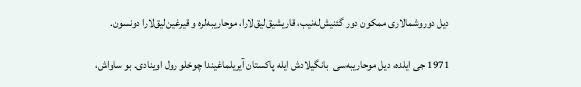دیل دوروشمالاری ممکون دور گئنیش‌له‌نیب، قاریشیق‌لیق‌لارا، موحاریبه‌لره و قیرغین‌لیق‌لارا دونسون.

1971 جی ایلده، دیل موحاریبه‌سی  بانگیلادش ایله پاکستان آیریلماغیندا چوخلو رول اوینادی. بو ساواش،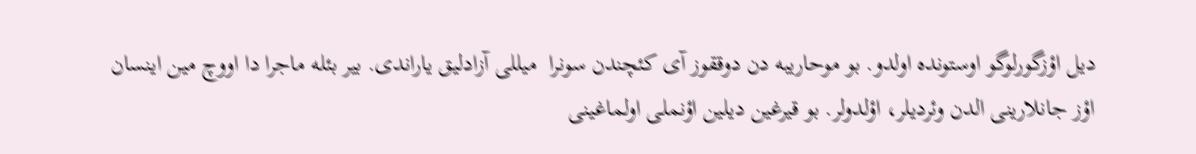دیل اؤزگورلوگو اوستونده اولدو. بو موحاریبه دن دوققوز آی‌ کئچندن سونرا  میللی آزادلیق یاراندی. بیر بئله ماجرا دا اووچ مین اینسان اؤز جانلارینی الدن وئردیلر، اؤلدولر. بو قیرغین دیلین اؤنملی اولماغینی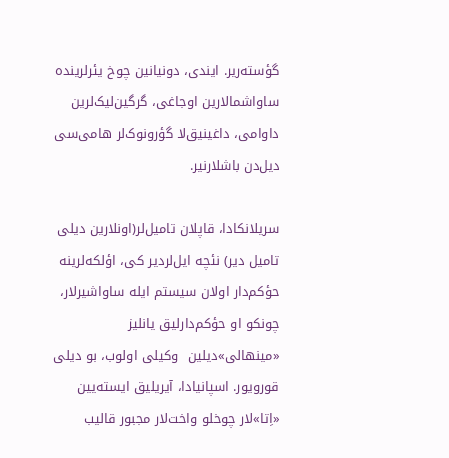گؤسته‌ریر. ایندی، دونیانین چوخ یئرلرینده ساواشمالارین اوجاغی، گرگین‌لیک‌لرین داوامی، داغینیق‌لا گؤرونوک‌لر هامی‌سی دیل‌دن باشلارنیر.

سریلانکادا، قاپلان تامیل‌لر(اونلارین دیلی تامیل دیر) نئچه ایل‌لردیر کی، اؤلکه‌لرینه حؤکم‌دار اولان سیستم ایله ساواشیرلار، چونکو او حؤکم‌دارلیق یانلیز «مینهالی»دیلین  وکیلی اولوب، بو دیلی قورویور. اسپانیادا، آیریلیق ایسته‌یین «اِتا»لار چوخلو واخت‌لار مجبور قالیب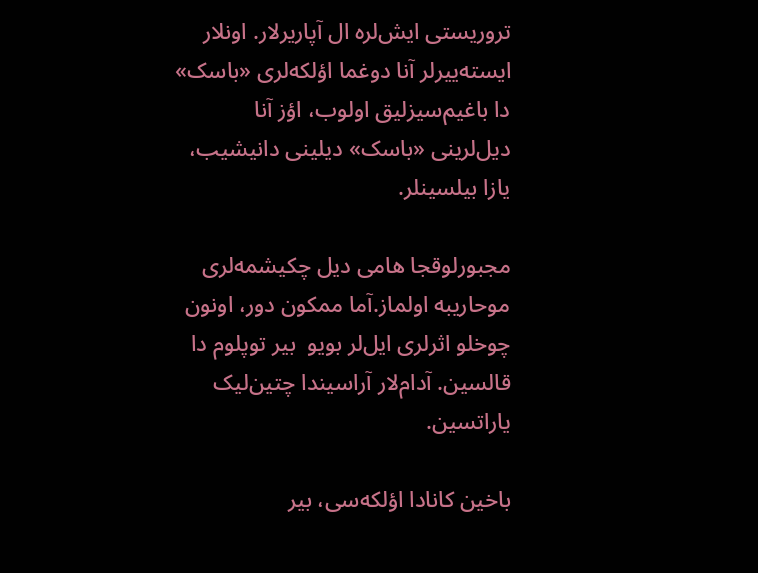تروریستی ایش‌لره ال آپاریرلار. اونلار ایسته‌ییرلر آنا دوغما اؤلکه‌لری «باسک» دا باغیم‌سیزلیق اولوب، اؤز آنا دیل‌لرینی «باسک» دیلینی دانیشیب، یازا بیلسینلر.

مجبورلوقجا هامی دیل چکیشمه‌لری موحاریبه اولماز.آما ممکون دور، اونون چوخلو اثرلری ایل‌لر بویو  بیر توپلوم دا قالسین. آدام‌لار آراسیندا چتین‌لیک یاراتسین.

باخین کانادا اؤلکه‌سی، بیر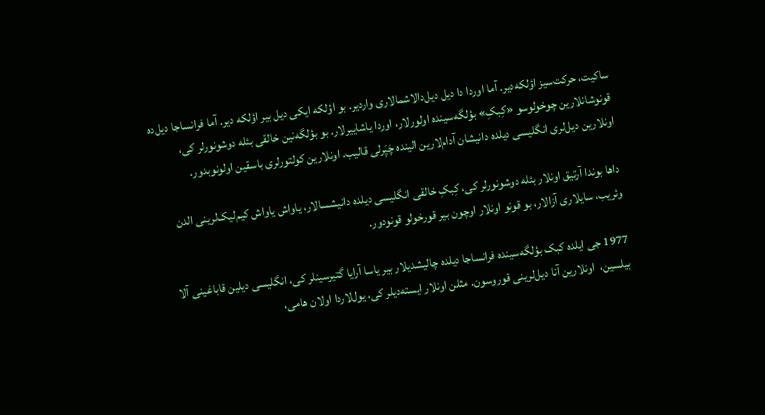ساکیت، حرکت‌سیز اؤلکه‌دیر. آما اوردا دا دیل دیل‌دالاشمالاری واردیر. بو اؤلکه ایکی دیل بیر اؤلکه دیر. آما فرانساجا دیل‌ده قونوشانلارین چوخولوسو «کِبکِ» بؤلگه‌سینده اولورلار، اوردا یاشاییرلار. بو بؤلگه‌نین خالقی بئله دوشونورلر کی، اونلارین دیل‌لری انگلیسی دیلده دانیشان آدام‌لارین الینده چَپَرلی قالیب. اونلارین کولتورلری باسقین اولونوبدور.

داها بوندا آرتیق اونلار بئله دوشونورلر کی، کِبکِ خالقی انگلیسی دیلده دانیشسالار، یاواش یاواش کیم‌لیک‌لرینی الدن وئریب، سایلاری آزالار، بو قونو اونلار اوچون بیر قورخولو قونودور.

1977 جی ایلده کبک بؤلگه‌سینده فرانساجا دیلده چالیشدیلار بیر یاسا آرایا گتیرسینلر کی، انگلیسی دیلین قاباغینی آلا بیلسین،  اونلارین آنا دیل‌لرینی قوروسون. مثلن اونلار ایسته‌دیلر کی، یول‌لاردا اولان هامی،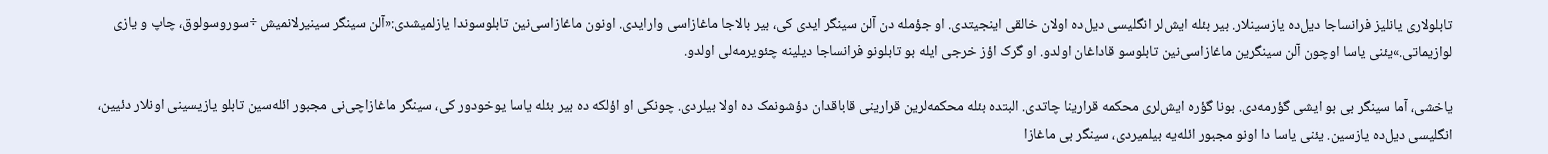تابلولاری یانلیز فرانساجا دیل‌ده یازسینلار. بیر بئله ایش‌لر انگلیسی دیل‌ده اولان خالقی اینجیتدی. او جؤمله دن آلن سینگر ایدی کی، بیر بالاجا ماغازاسی وارایدی. اونون ماغازاسی‌نین تابلوسوندا یازلمیشدی:«آلن سینگر سینیرلانمیش ÷سوروسولوق، چاپ و یازی لوازیماتی.»یئنی یاسا اوچون آلن سینگرین ماغازاسی‌نین تابلوسو قاداغان اولدو. او گرک اؤز خرجی ایله بو تابلونو فرانساجا دیلینه چئویرمه‌لی اولدو.

یاخشی، آما سینگر بی بو ایشی گؤرمه‌دی. بونا گؤره ایش‌لری محکمه قرارینا چاتدی. البتده بئله محکمه‌لرین قرارینی قاباقدان دؤشونمک ده اولا بیلردی. چونکی او اؤلکه ده بیر بئله یاسا یوخودور کی، سینگر ماغازاچی‌نی مجبور ائله‌سین تابلو یازیسینی اونلار دئیین، انگلیسی دیل‌ده یازسین. یئنی یاسا دا اونو مجبور ائله‌یه بیلمیردی، سینگر بی ماغازا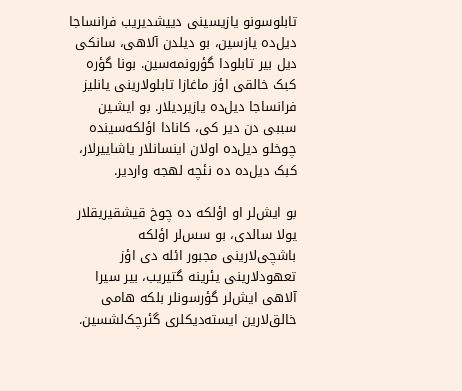تابلوسونو یازیسینی دییشدیریب فرانساجا دیل‌ده یازسین، بو دیلدن آلاهی، سانکی دیل بیر تابلودا گؤرونمه‌سین. بونا گؤره کبک خالقی اؤز ماغازا تابلولارینی یانلیز فرانساجا دیل‌ده یازیردیلار. بو ایشـین سببی دن دیر کی، کانادا اؤلکه‌سینده چوخلو دیل‌ده اولان اینسانلار یاشاییرلار، کبک دیل‌ده ده نئچه لهجه واردیر.

بو ایش‌لر او اؤلکه ده چوخ قیشقیریقلار یولا سالدی، بو سس‌لر اؤلکه باشچی‌لارینی مجبور ائله دی اؤز تعهودلارینی یئرینه گتیریب، بیر سیرا آلاهی ایش‌لر گؤرسونلر بلکه هامی خالق‌لارین ایسته‌دیکلری گئرچک‌لشسین.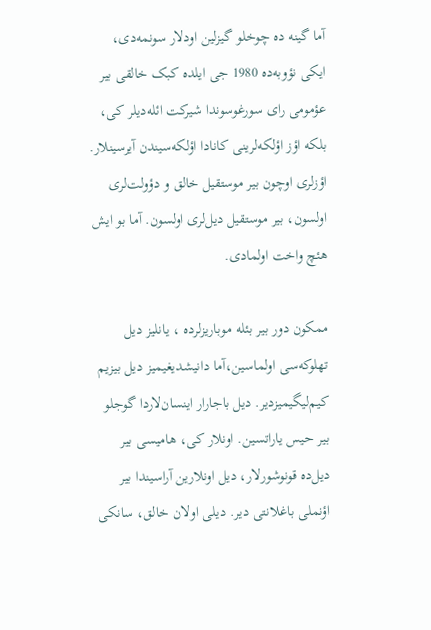آما گینه ده چوخلو گیزلین اودلار سونمه‌دی، ایکی نؤوبه‌ده 1980 جی ایلده کبک خالقی بیر عؤمومی رای سورغوسوندا شیرکت ائله‌دیلر کی، بلکه اؤز اؤلکه‌لرینی کانادا اؤلکه‌سیندن آیرسینلار. اؤزلری اوچون بیر موستقیل خالق و دؤولت‌لری اولسون، بیر موستقیل دیل‌لری اولسون. آما بو ایش هئچ واخت اولمادی.

ممکون دور بیر بئله موباریزلرده ، یانلیز دیل تهلوکه‌سی اولماسین،آما دانیشدیغیمیز دیل بیزیم کیم‌لیگیمیزدیر. دیل باجارار اینسان‌لاردا گوجلو بیر حیس یاراتسین. اونلار کی، هامیسی بیر دیل‌ده قونوشورلار، دیل اونلارین آراسیندا بیر اؤنملی باغلانتی دیر. دیلی اولان خالق، سانکی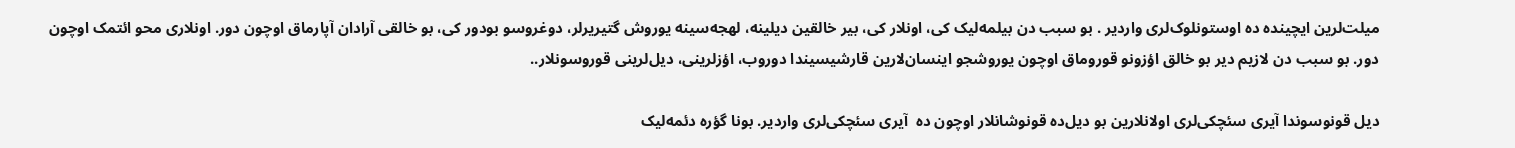میلت‌لرین ایچینده ده اوستونلوک‌لری واردیر . بو سبب دن بیلمه‌لیک کی، اونلار کی، بیر خالقین دیلینه، لهجه‌سینه یوروش گتیریرلر، دوغروسو بودور کی، بو خالقی آرادان آپارماق اوچون دور. اونلاری محو ائتمک اوچون دور. بو سبب دن لازیم دیر بو خالق اؤزونو قوروماق اوچون یوروشجو اینسان‌لارین قارشیسیندا دوروب، اؤزلرینی، دیل‌لرینی قوروسونلار..

دیل قونوسوندا آیری سئچکی‌لری اولانلارین بو دیل‌ده قونوشانلار اوچون ده  آیری سئچکی‌لری واردیر. بونا گؤره دئمه‌لیک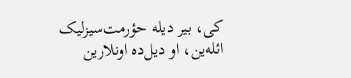کی، بیر دیله حؤرمت‌سیزلیک ائله‌ین، او دیل‌ده اونلارین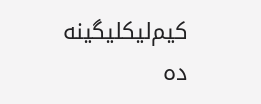کیم‌لیکلیگینه ده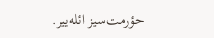حؤرمت‌سیز ائله‌ییر.